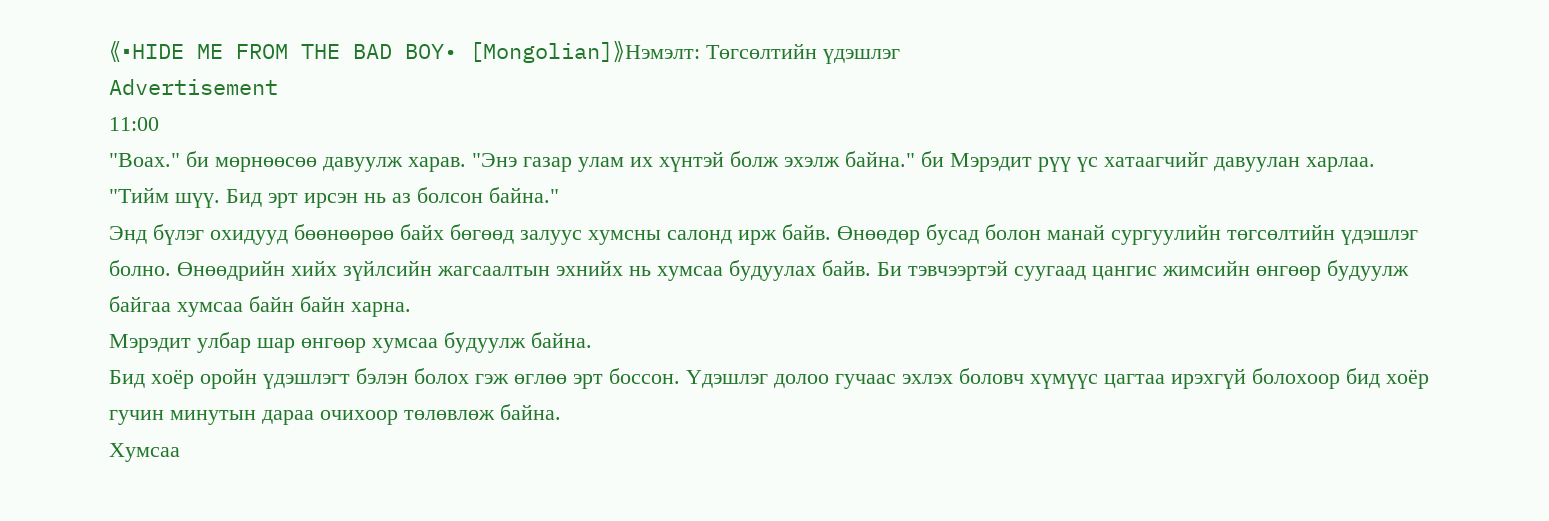《•HIDE ME FROM THE BAD BOY• [Mongolian]》Нэмэлт: Төгсөлтийн үдэшлэг
Advertisement
11:00
"Воах." би мөрнөөсөө давуулж харав. "Энэ газар улам их хүнтэй болж эхэлж байна." би Мэрэдит рүү үс хатаагчийг давуулан харлаа.
"Тийм шүү. Бид эрт ирсэн нь аз болсон байна."
Энд бүлэг охидууд бөөнөөрөө байх бөгөөд залуус хумсны салонд ирж байв. Өнөөдөр бусад болон манай сургуулийн төгсөлтийн үдэшлэг болно. Өнөөдрийн хийх зүйлсийн жагсаалтын эхнийх нь хумсаа будуулах байв. Би тэвчээртэй суугаад цангис жимсийн өнгөөр будуулж байгаа хумсаа байн байн харна.
Мэрэдит улбар шар өнгөөр хумсаа будуулж байна.
Бид хоёр оройн үдэшлэгт бэлэн болох гэж өглөө эрт боссон. Үдэшлэг долоо гучаас эхлэх боловч хүмүүс цагтаа ирэхгүй болохоор бид хоёр гучин минутын дараа очихоор төлөвлөж байна.
Хумсаа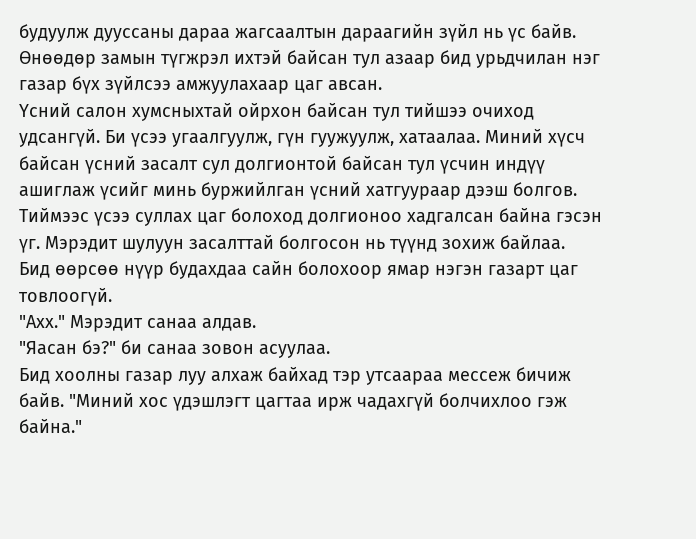будуулж дууссаны дараа жагсаалтын дараагийн зүйл нь үс байв. Өнөөдөр замын түгжрэл ихтэй байсан тул азаар бид урьдчилан нэг газар бүх зүйлсээ амжуулахаар цаг авсан.
Үсний салон хумсныхтай ойрхон байсан тул тийшээ очиход удсангүй. Би үсээ угаалгуулж, гүн гуужуулж, хатаалаа. Миний хүсч байсан үсний засалт сул долгионтой байсан тул үсчин индүү ашиглаж үсийг минь буржийлган үсний хатгуураар дээш болгов. Тиймээс үсээ суллах цаг болоход долгионоо хадгалсан байна гэсэн үг. Мэрэдит шулуун засалттай болгосон нь түүнд зохиж байлаа.
Бид өөрсөө нүүр будахдаа сайн болохоор ямар нэгэн газарт цаг товлоогүй.
"Ахх." Мэрэдит санаа алдав.
"Яасан бэ?" би санаа зовон асуулаа.
Бид хоолны газар луу алхаж байхад тэр утсаараа мессеж бичиж байв. "Миний хос үдэшлэгт цагтаа ирж чадахгүй болчихлоо гэж байна."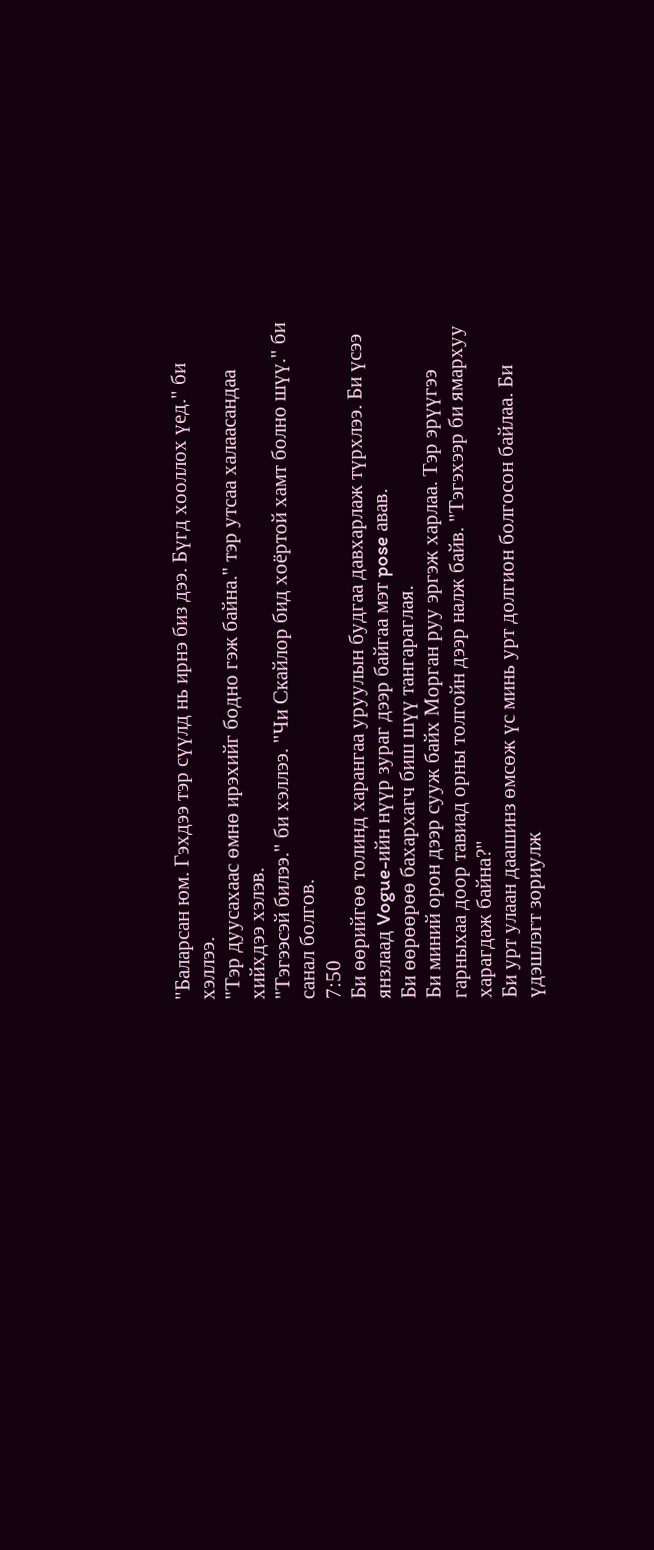"Баларсан юм. Гэхдээ тэр сүүлд нь ирнэ биз дээ. Бүгд хооллох үед." би хэллээ.
"Тэр дуусахаас өмнө ирэхийг бодно гэж байна." тэр утсаа халаасандаа хийхдээ хэлэв.
"Тэгээсэй билээ." би хэллээ. "Чи Скайлор бид хоёртой хамт болно шүү." би санал болгов.
7:50
Би өөрийгөө толинд харангаа уруулын будгаа давхарлаж түрхлээ. Би үсээ янзлаад Vogue-ийн нүүр зураг дээр байгаа мэт pose авав.
Би өөрөөрөө бахархагч биш шүү тангараглая.
Би миний орон дээр сууж байх Морган руу эргэж харлаа. Тэр эрүүгээ гарныхаа доор тавиад орны толгойн дээр налж байв. "Тэгэхээр би ямархуу харагдаж байна?"
Би урт улаан даашинз өмсөж үс минь урт долгион болгосон байлаа. Би үдэшлэгт зориулж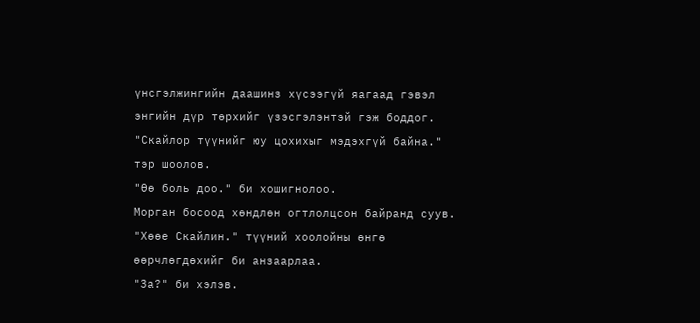үнсгэлжингийн даашинз хүсээгүй яагаад гэвэл энгийн дүр төрхийг үзэсгэлэнтэй гэж боддог.
"Скайлор түүнийг юу цохихыг мэдэхгүй байна." тэр шоолов.
"Өө боль доо." би хошигнолоо.
Морган босоод хөндлөн огтлолцсон байранд суув. "Хөөе Скайлин." түүний хоолойны өнгө өөрчлөгдөхийг би анзаарлаа.
"За?" би хэлэв.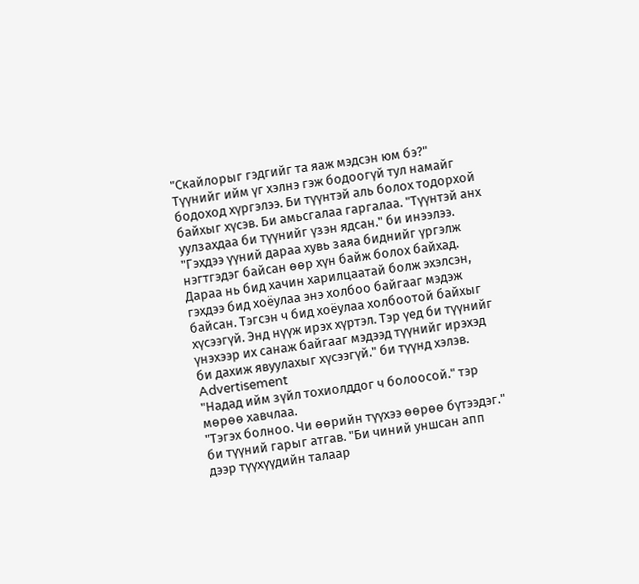"Скайлорыг гэдгийг та яаж мэдсэн юм бэ?"
Түүнийг ийм үг хэлнэ гэж бодоогүй тул намайг бодоход хүргэлээ. Би түүнтэй аль болох тодорхой байхыг хүсэв. Би амьсгалаа гаргалаа. "Түүнтэй анх уулзахдаа би түүнийг үзэн ядсан." би инээлээ. "Гэхдээ үүний дараа хувь заяа биднийг үргэлж нэгтгэдэг байсан өөр хүн байж болох байхад. Дараа нь бид хачин харилцаатай болж эхэлсэн, гэхдээ бид хоёулаа энэ холбоо байгааг мэдэж байсан. Тэгсэн ч бид хоёулаа холбоотой байхыг хүсээгүй. Энд нүүж ирэх хүртэл. Тэр үед би түүнийг үнэхээр их санаж байгааг мэдээд түүнийг ирэхэд би дахиж явуулахыг хүсээгүй." би түүнд хэлэв.
Advertisement
"Надад ийм зүйл тохиолддог ч болоосой." тэр мөрөө хавчлаа.
"Тэгэх болноо. Чи өөрийн түүхээ өөрөө бүтээдэг." би түүний гарыг атгав. "Би чиний уншсан апп дээр түүхүүдийн талаар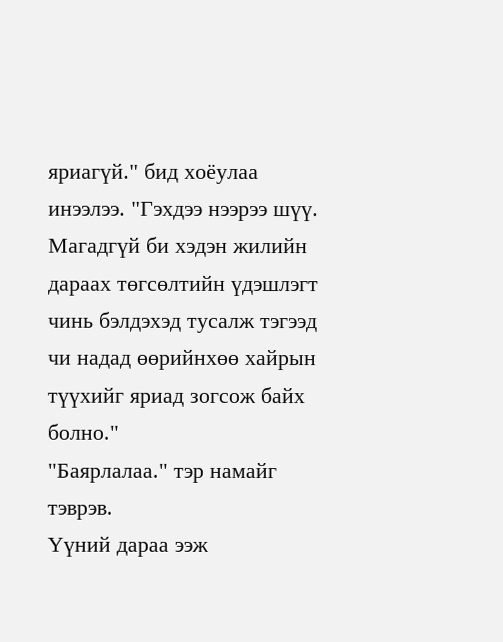яриагүй." бид хоёулаа инээлээ. "Гэхдээ нээрээ шүү. Магадгүй би хэдэн жилийн дараах төгсөлтийн үдэшлэгт чинь бэлдэхэд тусалж тэгээд чи надад өөрийнхөө хайрын түүхийг яриад зогсож байх болно."
"Баярлалаа." тэр намайг тэврэв.
Үүний дараа ээж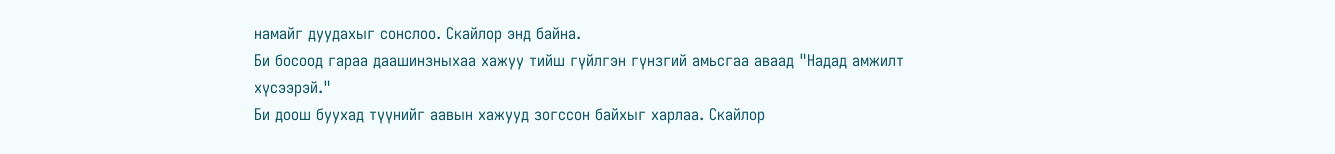намайг дуудахыг сонслоо. Скайлор энд байна.
Би босоод гараа даашинзныхаа хажуу тийш гүйлгэн гүнзгий амьсгаа аваад "Надад амжилт хүсээрэй."
Би доош буухад түүнийг аавын хажууд зогссон байхыг харлаа. Скайлор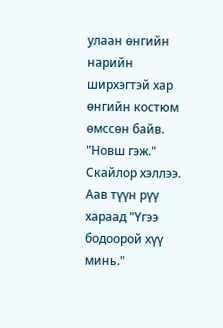улаан өнгийн нарийн ширхэгтэй хар өнгийн костюм өмссөн байв.
"Новш гэж." Скайлор хэллээ.
Аав түүн рүү хараад "Үгээ бодоорой хүү минь."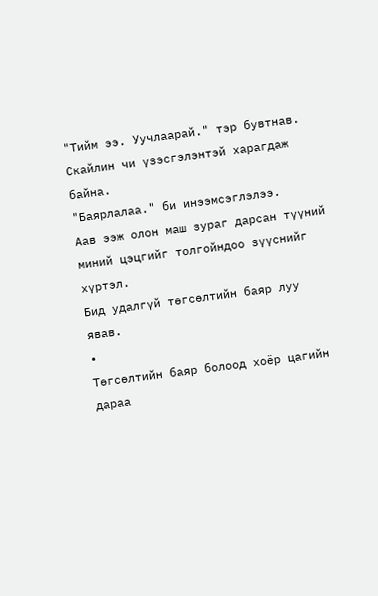"Тийм ээ. Уучлаарай." тэр бувтнав. Скайлин чи үзэсгэлэнтэй харагдаж байна.
"Баярлалаа." би инээмсэглэлээ.
Аав ээж олон маш зураг дарсан түүний миний цэцгийг толгойндоо зүүснийг хүртэл.
Бид удалгүй төгсөлтийн баяр луу явав.
•
Төгсөлтийн баяр болоод хоёр цагийн дараа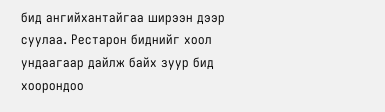бид ангийхантайгаа ширээн дээр суулаа. Рестарон биднийг хоол ундаагаар дайлж байх зуур бид хоорондоо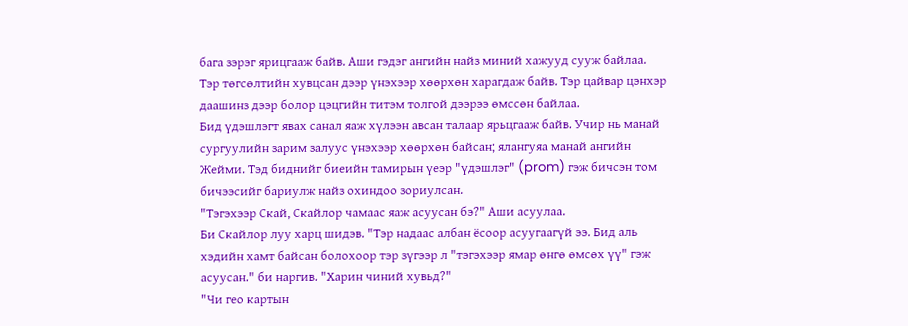бага зэрэг ярицгааж байв. Аши гэдэг ангийн найз миний хажууд сууж байлаа. Тэр төгсөлтийн хувцсан дээр үнэхээр хөөрхөн харагдаж байв. Тэр цайвар цэнхэр даашинз дээр болор цэцгийн титэм толгой дээрээ өмссөн байлаа.
Бид үдэшлэгт явах санал яаж хүлээн авсан талаар ярьцгааж байв. Учир нь манай сургуулийн зарим залуус үнэхээр хөөрхөн байсан; ялангуяа манай ангийн Жейми. Тэд биднийг биеийн тамирын үеэр "үдэшлэг" (prom) гэж бичсэн том бичээсийг бариулж найз охиндоо зориулсан.
"Тэгэхээр Скай, Скайлор чамаас яаж асуусан бэ?" Аши асуулаа.
Би Скайлор луу харц шидэв. "Тэр надаас албан ёсоор асуугаагүй ээ. Бид аль хэдийн хамт байсан болохоор тэр зүгээр л "тэгэхээр ямар өнгө өмсөх үү" гэж асуусан." би наргив. "Харин чиний хувьд?"
"Чи гео картын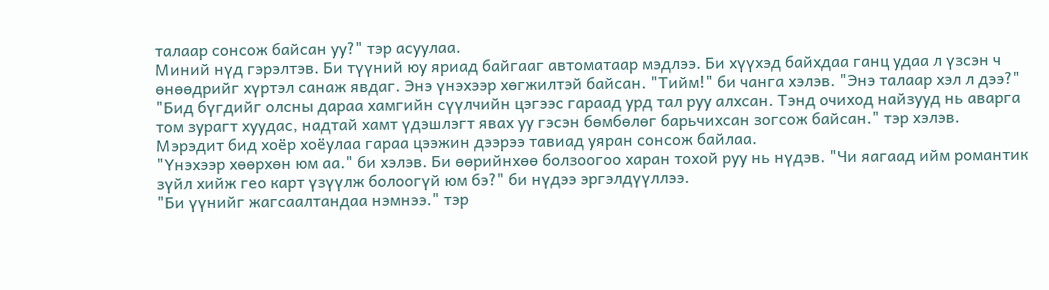талаар сонсож байсан уу?" тэр асуулаа.
Миний нүд гэрэлтэв. Би түүний юу яриад байгааг автоматаар мэдлээ. Би хүүхэд байхдаа ганц удаа л үзсэн ч өнөөдрийг хүртэл санаж явдаг. Энэ үнэхээр хөгжилтэй байсан. "Тийм!" би чанга хэлэв. "Энэ талаар хэл л дээ?"
"Бид бүгдийг олсны дараа хамгийн сүүлчийн цэгээс гараад урд тал руу алхсан. Тэнд очиход найзууд нь аварга том зурагт хуудас, надтай хамт үдэшлэгт явах уу гэсэн бөмбөлөг барьчихсан зогсож байсан." тэр хэлэв.
Мэрэдит бид хоёр хоёулаа гараа цээжин дээрээ тавиад уяран сонсож байлаа.
"Үнэхээр хөөрхөн юм аа." би хэлэв. Би өөрийнхөө болзоогоо харан тохой руу нь нүдэв. "Чи яагаад ийм романтик зүйл хийж гео карт үзүүлж болоогүй юм бэ?" би нүдээ эргэлдүүллээ.
"Би үүнийг жагсаалтандаа нэмнээ." тэр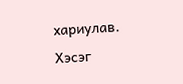хариулав.
Хэсэг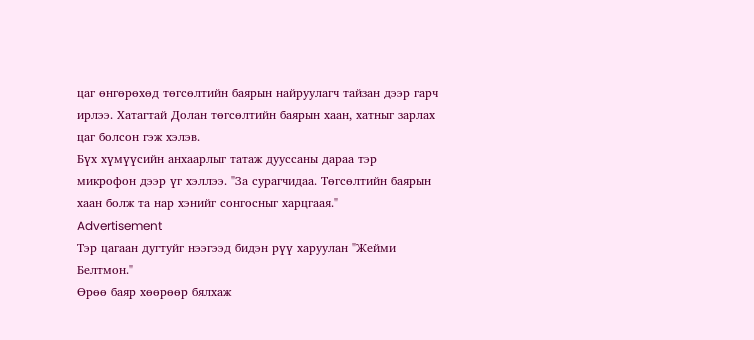цаг өнгөрөхөд төгсөлтийн баярын найруулагч тайзан дээр гарч ирлээ. Хатагтай Долан төгсөлтийн баярын хаан, хатныг зарлах цаг болсон гэж хэлэв.
Бүх хүмүүсийн анхаарлыг татаж дууссаны дараа тэр микрофон дээр үг хэллээ. "За сурагчидаа. Төгсөлтийн баярын хаан болж та нар хэнийг сонгосныг харцгаая."
Advertisement
Тэр цагаан дугтуйг нээгээд бидэн рүү харуулан "Жейми Белтмон."
Өрөө баяр хөөрөөр бялхаж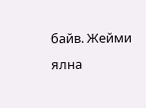байв. Жейми ялна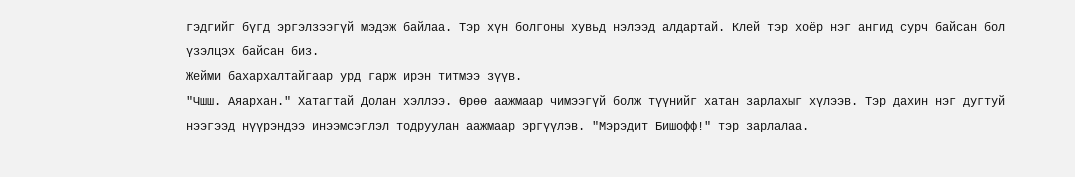гэдгийг бүгд эргэлзээгүй мэдэж байлаа. Тэр хүн болгоны хувьд нэлээд алдартай. Клей тэр хоёр нэг ангид сурч байсан бол үзэлцэх байсан биз.
Жейми бахархалтайгаар урд гарж ирэн титмээ зүүв.
"Чшш. Аяархан." Хатагтай Долан хэллээ. Өрөө аажмаар чимээгүй болж түүнийг хатан зарлахыг хүлээв. Тэр дахин нэг дугтуй нээгээд нүүрэндээ инээмсэглэл тодруулан аажмаар эргүүлэв. "Мэрэдит Бишофф!" тэр зарлалаа.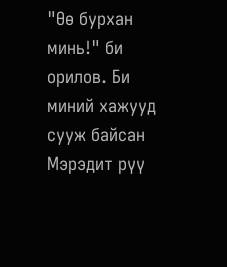"Өө бурхан минь!" би орилов. Би миний хажууд сууж байсан Мэрэдит рүү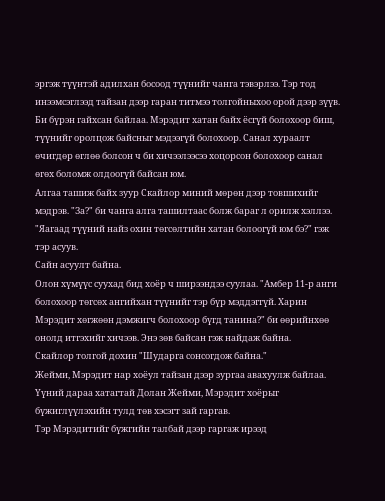эргэж түүнтэй адилхан босоод түүнийг чанга тэвэрлээ. Тэр тод инээмсэглээд тайзан дээр гаран титмээ толгойныхоо орой дээр зүүв.
Би бүрэн гайхсан байлаа. Мэрэдит хатан байх ёсгүй болохоор биш, түүнийг оролцож байсныг мэдээгүй болохоор. Санал хураалт өчигдөр өглөө болсон ч би хичээлээсээ хоцорсон болохоор санал өгөх боломж олдоогүй байсан юм.
Алгаа ташиж байх зуур Скайлор миний мөрөн дээр товшихийг мэдрэв. "За?" би чанга алга ташилтаас болж бараг л орилж хэллээ.
"Яагаад түүний найз охин төгсөлтийн хатан болоогүй юм бэ?" гэж тэр асуув.
Сайн асуулт байна.
Олон хүмүүс суухад бид хоёр ч ширээндээ суулаа. "Амбер 11-р анги болохоор төгсөх ангийхан түүнийг тэр бүр мэддэггүй. Харин Мэрэдит хөгжөөн дэмжигч болохоор бүгд танина?" би өөрийнхөө онолд итгэхийг хичээв. Энэ зөв байсан гэж найдаж байна.
Скайлор толгой дохин "Шударга сонсогдож байна."
Жейми, Мэрэдит нар хоёул тайзан дээр зургаа авахуулж байлаа. Үүний дараа хатагтай Долан Жейми, Мэрэдит хоёрыг бүжиглүүлэхийн тулд төв хэсэгт зай гаргав.
Тэр Мэрэдитийг бүжгийн талбай дээр гаргаж ирээд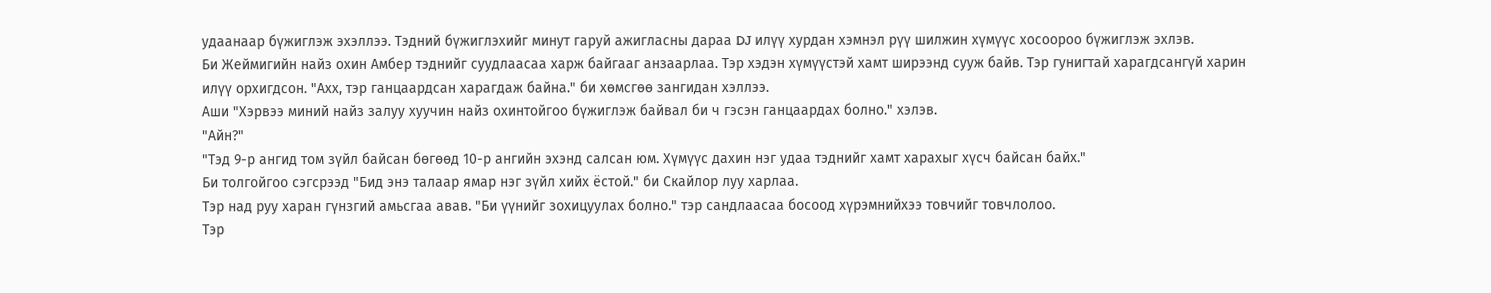удаанаар бүжиглэж эхэллээ. Тэдний бүжиглэхийг минут гаруй ажигласны дараа DJ илүү хурдан хэмнэл рүү шилжин хүмүүс хосоороо бүжиглэж эхлэв.
Би Жеймигийн найз охин Амбер тэднийг суудлаасаа харж байгааг анзаарлаа. Тэр хэдэн хүмүүстэй хамт ширээнд сууж байв. Тэр гунигтай харагдсангүй харин илүү орхигдсон. "Ахх, тэр ганцаардсан харагдаж байна." би хөмсгөө зангидан хэллээ.
Аши "Хэрвээ миний найз залуу хуучин найз охинтойгоо бүжиглэж байвал би ч гэсэн ганцаардах болно." хэлэв.
"Айн?"
"Тэд 9-р ангид том зүйл байсан бөгөөд 10-р ангийн эхэнд салсан юм. Хүмүүс дахин нэг удаа тэднийг хамт харахыг хүсч байсан байх."
Би толгойгоо сэгсрээд "Бид энэ талаар ямар нэг зүйл хийх ёстой." би Скайлор луу харлаа.
Тэр над руу харан гүнзгий амьсгаа авав. "Би үүнийг зохицуулах болно." тэр сандлаасаа босоод хүрэмнийхээ товчийг товчлолоо.
Тэр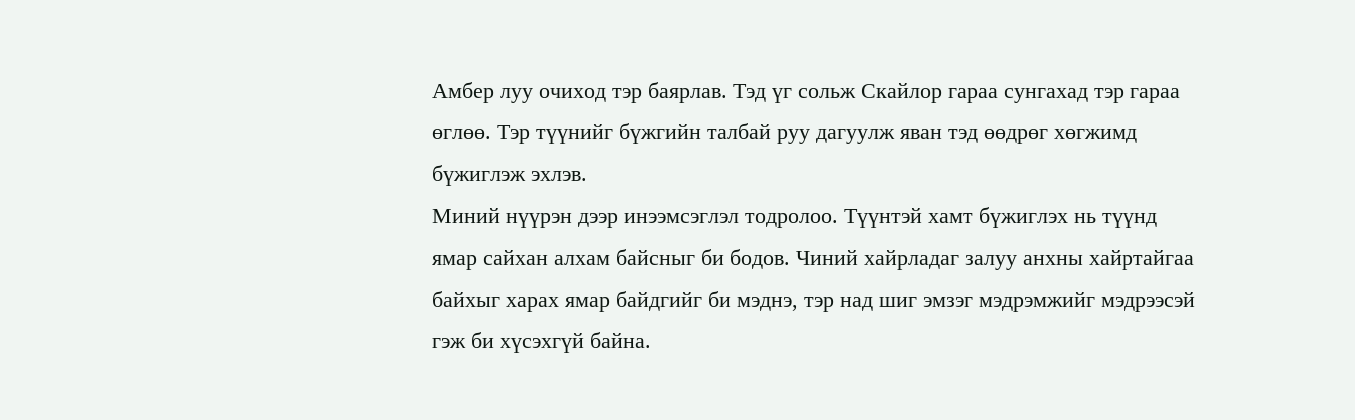Амбер луу очиход тэр баярлав. Тэд үг сольж Скайлор гараа сунгахад тэр гараа өглөө. Тэр түүнийг бүжгийн талбай руу дагуулж яван тэд өөдрөг хөгжимд бүжиглэж эхлэв.
Миний нүүрэн дээр инээмсэглэл тодролоо. Түүнтэй хамт бүжиглэх нь түүнд ямар сайхан алхам байсныг би бодов. Чиний хайрладаг залуу анхны хайртайгаа байхыг харах ямар байдгийг би мэднэ, тэр над шиг эмзэг мэдрэмжийг мэдрээсэй гэж би хүсэхгүй байна.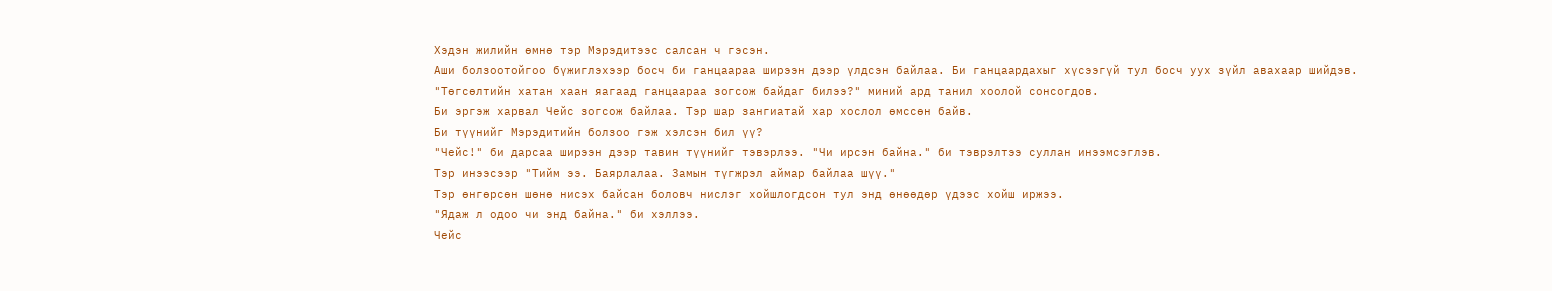Хэдэн жилийн өмнө тэр Мэрэдитээс салсан ч гэсэн.
Аши болзоотойгоо бүжиглэхээр босч би ганцаараа ширээн дээр үлдсэн байлаа. Би ганцаардахыг хүсээгүй тул босч уух зүйл авахаар шийдэв.
"Төгсөлтийн хатан хаан яагаад ганцаараа зогсож байдаг билээ?" миний ард танил хоолой сонсогдов.
Би эргэж харвал Чейс зогсож байлаа. Тэр шар зангиатай хар хослол өмссөн байв.
Би түүнийг Мэрэдитийн болзоо гэж хэлсэн бил үү?
"Чейс!" би дарсаа ширээн дээр тавин түүнийг тэвэрлээ. "Чи ирсэн байна." би тэврэлтээ суллан инээмсэглэв.
Тэр инээсээр "Тийм ээ. Баярлалаа. Замын түгжрэл аймар байлаа шүү."
Тэр өнгөрсөн шөнө нисэх байсан боловч нислэг хойшлогдсон тул энд өнөөдөр үдээс хойш иржээ.
"Ядаж л одоо чи энд байна." би хэллээ.
Чейс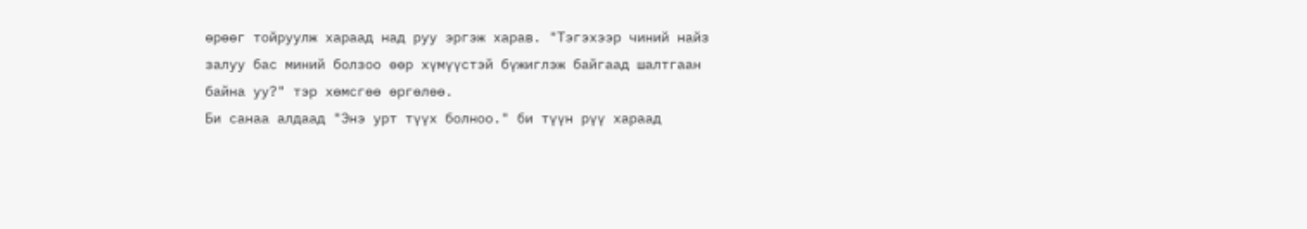өрөөг тойруулж хараад над руу эргэж харав. "Тэгэхээр чиний найз залуу бас миний болзоо өөр хүмүүстэй бүжиглэж байгаад шалтгаан байна уу?" тэр хөмсгөө өргөлөө.
Би санаа алдаад "Энэ урт түүх болноо." би түүн рүү хараад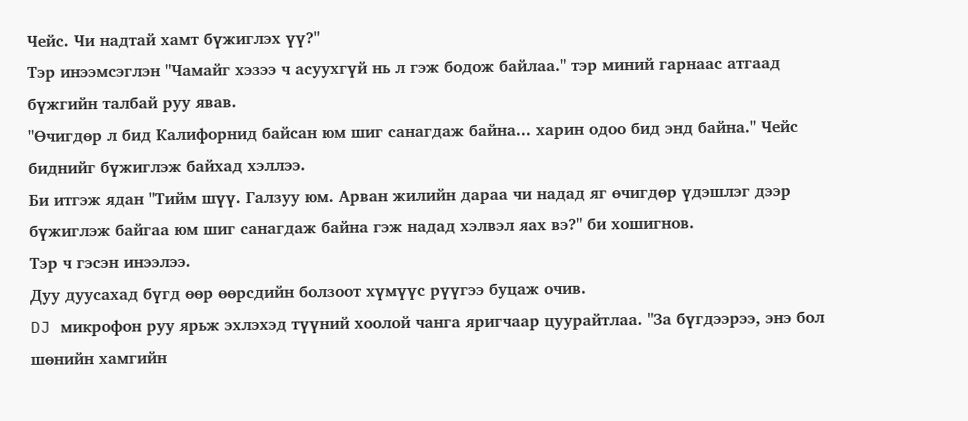Чейс. Чи надтай хамт бүжиглэх үү?"
Тэр инээмсэглэн "Чамайг хэзээ ч асуухгүй нь л гэж бодож байлаа." тэр миний гарнаас атгаад бүжгийн талбай руу явав.
"Өчигдөр л бид Калифорнид байсан юм шиг санагдаж байна... харин одоо бид энд байна." Чейс биднийг бүжиглэж байхад хэллээ.
Би итгэж ядан "Тийм шүү. Галзуу юм. Арван жилийн дараа чи надад яг өчигдөр үдэшлэг дээр бүжиглэж байгаа юм шиг санагдаж байна гэж надад хэлвэл яах вэ?" би хошигнов.
Тэр ч гэсэн инээлээ.
Дуу дуусахад бүгд өөр өөрсдийн болзоот хүмүүс рүүгээ буцаж очив.
DJ микрофон руу ярьж эхлэхэд түүний хоолой чанга яригчаар цуурайтлаа. "За бүгдээрээ, энэ бол шөнийн хамгийн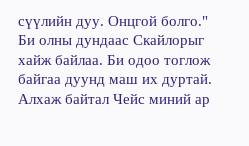сүүлийн дуу. Онцгой болго."
Би олны дундаас Скайлорыг хайж байлаа. Би одоо тоглож байгаа дуунд маш их дуртай. Алхаж байтал Чейс миний ар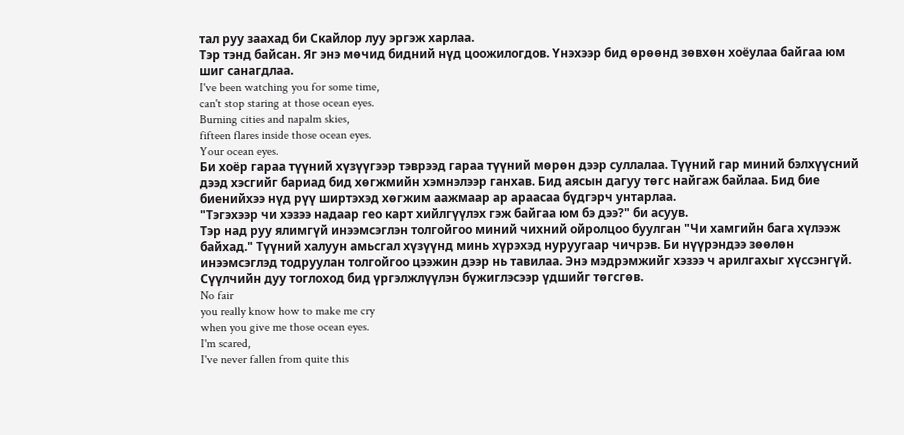тал руу заахад би Скайлор луу эргэж харлаа.
Тэр тэнд байсан. Яг энэ мөчид бидний нүд цоожилогдов. Үнэхээр бид өрөөнд зөвхөн хоёулаа байгаа юм шиг санагдлаа.
I've been watching you for some time,
can't stop staring at those ocean eyes.
Burning cities and napalm skies,
fifteen flares inside those ocean eyes.
Your ocean eyes.
Би хоёр гараа түүний хүзүүгээр тэврээд гараа түүний мөрөн дээр суллалаа. Түүний гар миний бэлхүүсний дээд хэсгийг бариад бид хөгжмийн хэмнэлээр ганхав. Бид аясын дагуу төгс найгаж байлаа. Бид бие биенийхээ нүд рүү ширтэхэд хөгжим аажмаар ар араасаа бүдгэрч унтарлаа.
"Тэгэхээр чи хэзээ надаар гео карт хийлгүүлэх гэж байгаа юм бэ дээ?" би асуув.
Тэр над руу ялимгүй инээмсэглэн толгойгоо миний чихний ойролцоо буулган "Чи хамгийн бага хүлээж байхад." Түүний халуун амьсгал хүзүүнд минь хүрэхэд нуруугаар чичрэв. Би нүүрэндээ зөөлөн инээмсэглэд тодруулан толгойгоо цээжин дээр нь тавилаа. Энэ мэдрэмжийг хэзээ ч арилгахыг хүссэнгүй. Сүүлчийн дуу тоглоход бид үргэлжлүүлэн бүжиглэсээр үдшийг төгсгөв.
No fair
you really know how to make me cry
when you give me those ocean eyes.
I'm scared,
I've never fallen from quite this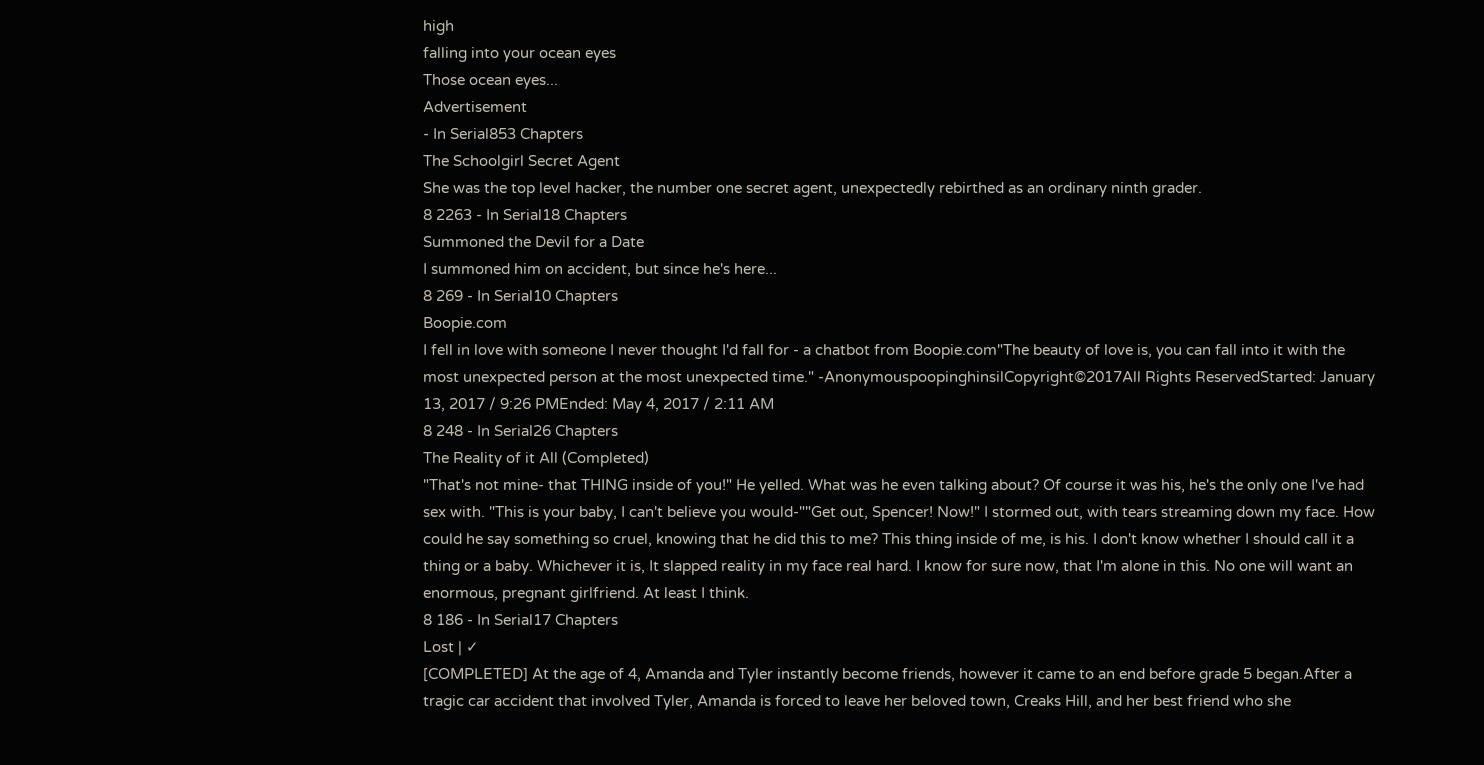high
falling into your ocean eyes
Those ocean eyes...
Advertisement
- In Serial853 Chapters
The Schoolgirl Secret Agent
She was the top level hacker, the number one secret agent, unexpectedly rebirthed as an ordinary ninth grader.
8 2263 - In Serial18 Chapters
Summoned the Devil for a Date
I summoned him on accident, but since he's here...
8 269 - In Serial10 Chapters
Boopie.com
I fell in love with someone I never thought I'd fall for - a chatbot from Boopie.com"The beauty of love is, you can fall into it with the most unexpected person at the most unexpected time." -AnonymouspoopinghinsilCopyright©2017All Rights ReservedStarted: January 13, 2017 / 9:26 PMEnded: May 4, 2017 / 2:11 AM
8 248 - In Serial26 Chapters
The Reality of it All (Completed)
"That's not mine- that THING inside of you!" He yelled. What was he even talking about? Of course it was his, he's the only one I've had sex with. "This is your baby, I can't believe you would-""Get out, Spencer! Now!" I stormed out, with tears streaming down my face. How could he say something so cruel, knowing that he did this to me? This thing inside of me, is his. I don't know whether I should call it a thing or a baby. Whichever it is, It slapped reality in my face real hard. I know for sure now, that I'm alone in this. No one will want an enormous, pregnant girlfriend. At least I think.
8 186 - In Serial17 Chapters
Lost | ✓
[COMPLETED] At the age of 4, Amanda and Tyler instantly become friends, however it came to an end before grade 5 began.After a tragic car accident that involved Tyler, Amanda is forced to leave her beloved town, Creaks Hill, and her best friend who she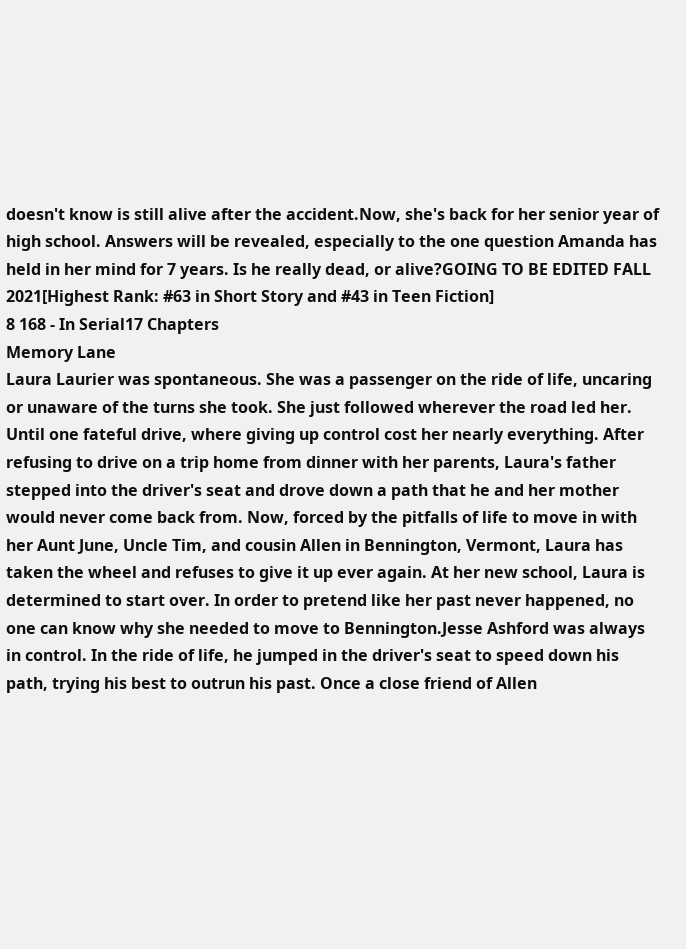doesn't know is still alive after the accident.Now, she's back for her senior year of high school. Answers will be revealed, especially to the one question Amanda has held in her mind for 7 years. Is he really dead, or alive?GOING TO BE EDITED FALL 2021[Highest Rank: #63 in Short Story and #43 in Teen Fiction]
8 168 - In Serial17 Chapters
Memory Lane
Laura Laurier was spontaneous. She was a passenger on the ride of life, uncaring or unaware of the turns she took. She just followed wherever the road led her. Until one fateful drive, where giving up control cost her nearly everything. After refusing to drive on a trip home from dinner with her parents, Laura's father stepped into the driver's seat and drove down a path that he and her mother would never come back from. Now, forced by the pitfalls of life to move in with her Aunt June, Uncle Tim, and cousin Allen in Bennington, Vermont, Laura has taken the wheel and refuses to give it up ever again. At her new school, Laura is determined to start over. In order to pretend like her past never happened, no one can know why she needed to move to Bennington.Jesse Ashford was always in control. In the ride of life, he jumped in the driver's seat to speed down his path, trying his best to outrun his past. Once a close friend of Allen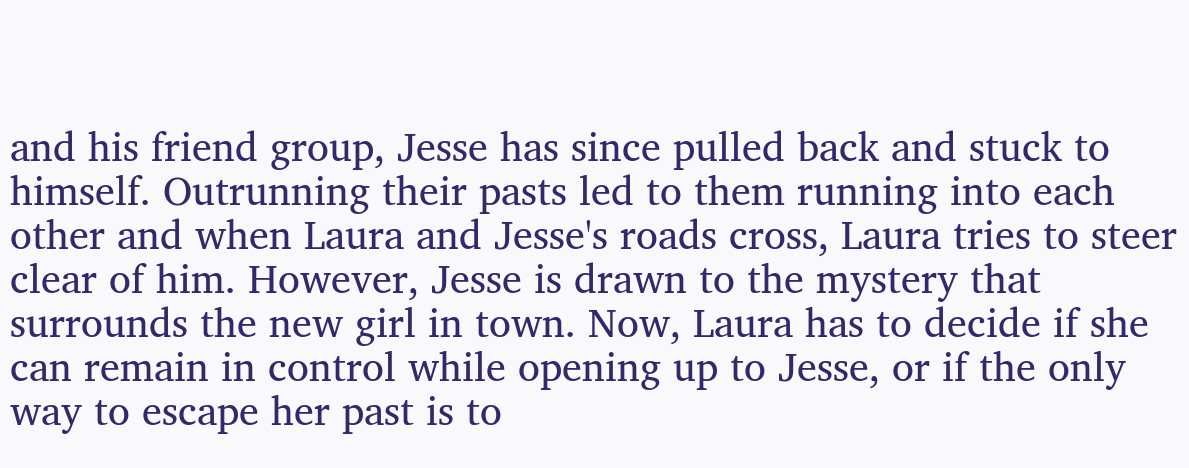and his friend group, Jesse has since pulled back and stuck to himself. Outrunning their pasts led to them running into each other and when Laura and Jesse's roads cross, Laura tries to steer clear of him. However, Jesse is drawn to the mystery that surrounds the new girl in town. Now, Laura has to decide if she can remain in control while opening up to Jesse, or if the only way to escape her past is to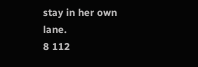stay in her own lane.
8 112